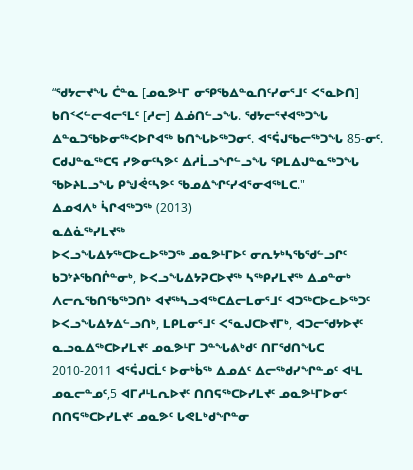“ᖁᔭᓕᔪᖓ ᑖᓐᓇ [ᓄᓇᕗᒻᒥ ᓂᕿᖃᐃᓐᓇᑎᑦᓯᓂᕐᒧᑦ ᐸᕐᓇᐅᑎ] ᑲᑎᑉᐸᓪᓕᐊᓕᕐᒪᑦ [ᓱᓕ] ᐃᓅᑎᓪᓗᖓ. ᖁᔭᓕᕐᔪᐊᖅᑐᖓ ᐃᓐᓇᑐᖃᐅᓂᖅᐸᐅᒋᐊᖅ ᑲᑎᖓᐅᖅᑐᓂᑦ. ᐊᕐᕌᒍᖃᓕᖅᑐᖓ 85-ᓂᑦ. ᑕᑯᒍᓐᓇᖅᑕᕋ ᓯᕗᓂᑦᓴᕗᑦ ᐃᓱᒫᓗᖏᓪᓗᖓ ᕿᒪᐃᒍᓐᓇᖅᑐᖓ ᖃᐅᔨᒪᓗᖓ ᑭᖑᕚᑦᓴᕗᑦ ᖃᓄᐃᖏᑦᓯᐊᕐᓂᐊᖅᒪᑕ."
ᐃᓄᐊᐱᒃ ᓵᒋᐊᖅᑐᖅ (2013)
ᓇᐃᓈᖅᓯᒪᔪᖅ
ᐅᐸᓗᖓᐃᔭᖅᑕᐅᓚᐅᖅᑐᖅ ᓄᓇᕗᒻᒥᐅᑦ ᓂᕆᔭᒃᓴᖃᖁᓪᓗᒋᑦ ᑲᑐᔾᔨᖃᑎᒌᓐᓂᒃ, ᐅᐸᓗᖓᐃᔭᕈᑕᐅᔪᖅ ᓴᖅᑭᓯᒪᔪᖅ ᐃᓄᓐᓂᒃ ᐱᓕᕆᖃᑎᖃᖅᑐᑎᒃ ᐊᔪᖅᓴᓗᐊᖅᑕᐃᓕᒪᓂᕐᒧᑦ ᐊᑐᖅᑕᐅᓚᐅᖅᑐᑦ ᐅᐸᓗᖓᐃᔭᐃᓪᓗᑎᒃ, ᒪᑭᒪᓂᕐᒧᑦ ᐸᕐᓇᒍᑕᐅᔪᒥᒃ, ᐊᑐᓕᖁᔭᐅᔪᑦ ᓇᓗᓇᐃᖅᑕᐅᓯᒪᔪᑦ ᓄᓇᕗᒻᒥ ᑐᓐᖓᕕᒃᑯᑦ ᑎᒥᖁᑎᖓᑕ 2010-2011 ᐊᕐᕌᒍᑕᒫᑦ ᐅᓂᒃᑳᖅ ᐃᓄᐃᑦ ᐃᓕᖅᑯᓯᖏᓐᓄᑦ ᐊᒻᒪ ᓄᓇᓕᓐᓄᑦ,5 ᐊᒥᓱᒻᒪᕆᐅᔪᑦ ᑎᑎᕋᖅᑕᐅᓯᒪᔪᑦ ᓄᓇᕗᒻᒥᐅᓂᑦ ᑎᑎᕋᖅᑕᐅᓯᒪᔪᑦ ᓄᓇᕗᑦ ᒐᕙᒪᒃᑯᖏᓐᓂ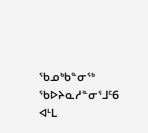ᖃᓄᒃᑲᓐᓂᖅ ᖃᐅᔨᓇᓱᓐᓂᕐᒧᑦ6 ᐊᒻᒪ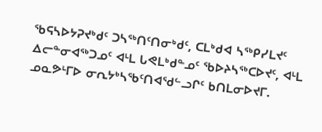ᖃᕋᓴᐅᔭᕈᔪᒃᑯᑦ ᑐᓴᖅᑎᑦᑎᓂᒃᑯᑦ, ᑕᒪᒃᑯᐊ ᓴᖅᑭᓯᒪᔪᑦ ᐃᓕᓐᓂᐊᖅᑐᓄᑦ ᐊᒻᒪ ᒐᕙᒪᒃᑯᓐᓄᑦ ᖃᐅᔨᓴᖅᑕᐅᔪᑦ, ᐊᒻᒪ ᓄᓇᕗᒻᒥᐅ ᓂᕆᔭᒃᓴᖃᑦᑎᐊᖁᓪᓗᒋᑦ ᑲᑎᒪᓂᐅᔪᒥ.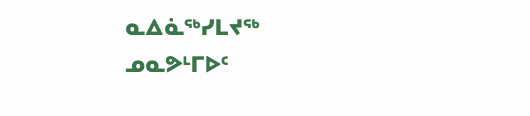ᓇᐃᓈᖅᓯᒪᔪᖅ
ᓄᓇᕗᒻᒥᐅᑦ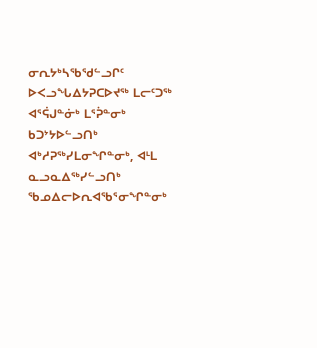ᓂᕆᔭᒃᓴᖃᖁᓪᓗᒋᑦ ᐅᐸᓗᖓᐃᔭᕈᑕᐅᔪᖅ ᒪᓕᑦᑐᖅ ᐊᕐᕌᒍᓐᓃᒃ ᒪᕐᕉᓐᓂᒃ ᑲᑐᔾᔭᐅᓪᓗᑎᒃ ᐊᒃᓱᕈᖅᓯᒪᓂᖏᓐᓂᒃ, ᐊᒻᒪ ᓇᓗᓇᐃᖅᓯᓪᓗᑎᒃ ᖃᓄᐃᓕᐅᕆᐊᖃᕐᓂᖏᓐᓂᒃ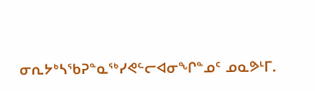ᓂᕆᔭᒃᓴᖃᕈᓐᓇᖅᓯᕙᓪᓕᐊᓂᖏᓐᓄᑦ ᓄᓇᕗᒻᒥ.